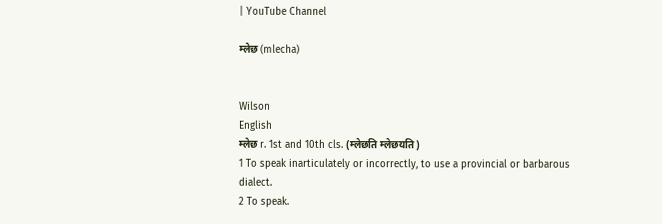| YouTube Channel

म्लेछ (mlecha)


Wilson
English
म्लेछ r. 1st and 10th cls. (म्लेछति म्लेछयति)
1 To speak inarticulately or incorrectly, to use a provincial or barbarous
dialect.
2 To speak.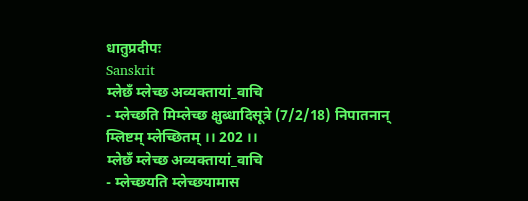धातुप्रदीपः
Sanskrit
म्लेछँ म्लेच्छ अव्यक्तायां_वाचि
- म्लेच्छति मिम्लेच्छ क्षुब्धादिसूत्रे (7/2/18) निपातनान् म्लिष्टम् म्लेच्छितम् ।। 202 ।।
म्लेछँ म्लेच्छ अव्यक्तायां_वाचि
- म्लेच्छयति म्लेच्छयामास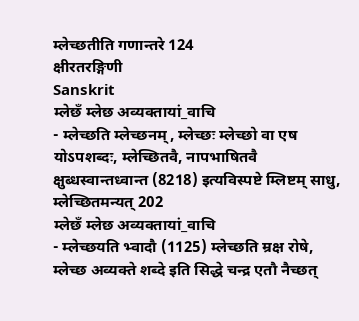म्लेच्छतीति गणान्तरे 124
क्षीरतरङ्गिणी
Sanskrit
म्लेछँ म्लेछ अव्यक्तायां_वाचि
- म्लेच्छति म्लेच्छनम्, म्लेच्छः म्लेच्छो वा एष योऽपशब्दः, म्लेच्छितवै, नापभाषितवै क्षुब्धस्वान्तध्वान्त (8218) इत्यविस्पष्टे म्लिष्टम् साधु, म्लेच्छितमन्यत् 202
म्लेछँ म्लेछ अव्यक्तायां_वाचि
- म्लेच्छयति भ्वादौ (1125) म्लेच्छति म्रक्ष रोषे, म्लेच्छ अव्यक्ते शब्दे इति सिद्धे चन्द्र एतौ नैच्छत्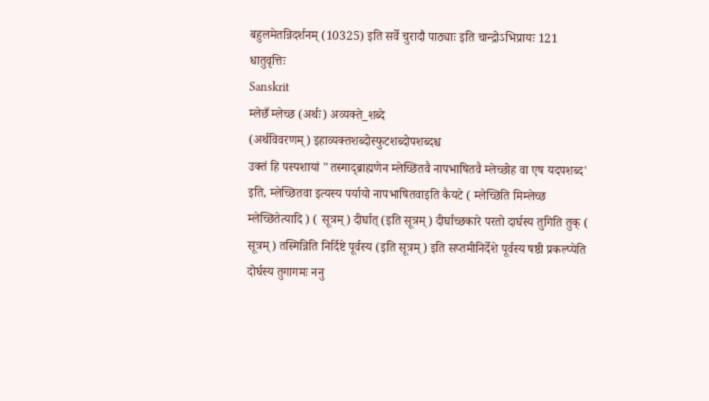बहुलमेतन्निदर्शनम् (10325) इति सर्वे चुरादौ पाठ्याः इति चान्द्रोऽभिप्रायः 121
धातुवृत्तिः
Sanskrit
म्लेछँ म्लेच्छ (अर्थः) अव्यक्ते_शब्दे
(अर्थविवरणम्) इहाव्यक्तशब्दोस्फुटशब्दोपशब्दश्च
उक्तं हि पस्पशायां "तस्माद्ब्राह्मणेन म्लेच्छितवै नापभाषितवै म्लेच्छोह वा एष यदपशब्द' इति, म्लेच्छितवा इत्यस्य पर्यायो नापभाषितवाइति कैयटे ( म्लेच्छिति मिम्लेच्छ म्लेच्छितेत्यादि ) ( सूत्रम्) दीर्घात् (इति सूत्रम्) दीर्घाच्छकारे परतो दार्घस्य तुगिति तुक् ( सूत्रम्) तस्मिन्निति निर्दिष्टे पूर्वस्य (इति सूत्रम्) इति सप्तमीनिर्देशे पूर्वस्य षष्ठी प्रकल्प्येति दोर्घस्य तुगागमः ननु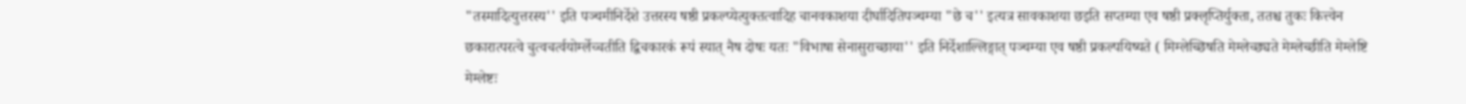"तस्मादित्युत्तरस्य'' इति पञ्चमीनिर्देशे उत्तरस्य षष्ठी प्रकल्प्येत्युक्तत्वादिह चानवकाशया दीर्घादितिपञ्चम्या "छे च'' इत्यत्र सावकाशया छइति सप्तम्या एव षष्ठी प्रक्लृप्तिर्युक्ता, ततश्च तुकः कित्त्वेन छकारात्परत्वे चुत्वचर्त्वयोर्म्लेच्चतीति द्विचकारकं रूपं स्यात् नैष दोषः यतः "विभाषा सेनासुराच्छाया'' इति निर्देशाल्लिङ्गात् पञ्चम्या एव षष्ठी प्रकल्पयिष्यते ( मिम्लेच्छिषति मेम्लेच्छ्यते मेम्लेच्छीति मेम्लेष्टि मेम्लेष्टः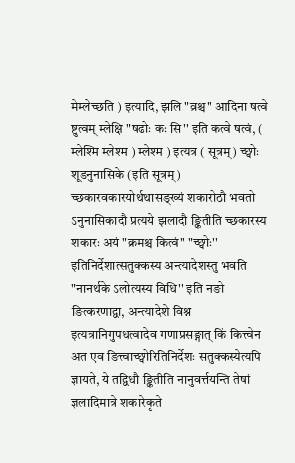मेम्लेच्छति ) इत्यादि, झलि "व्रश्च'' आदिना षत्वे ष्टुत्वम् म्लेक्षि "षढोः कः सि'' इति कत्वे षत्वं, ( म्लेश्मि म्लेश्म ) म्लेश्म ) इत्यत्र ( सूत्रम्) च्छ्वोः शूडनुनासिके (इति सूत्रम्) च्छकारवकारयोर्थथासङ्ख्यं शकारोठौ भवतो ऽनुनासिकादौ प्रत्यये झलादौ ङ्कितीति च्छकारस्य शकारः अयं "क्रमश्च कित्वं'' "च्छ्वोः'' इतिनिर्देशात्सतुक्कस्य अन्त्यादेशस्तु भवति "नानर्थके ऽलोत्यस्य विधि'' इति नङो ङित्करणाद्वा, अन्त्यादेशे विश्न इत्यत्रानिगुपधत्वादेव गणाप्रसङ्गात् किं कित्त्वेन अत एव ङित्त्वाच्छ्वोरितिनिर्देशः सतुक्कस्येत्यपि ज्ञायते, ये तद्विधौ ङ्कितीति नानुवर्त्तयन्ति तेषां ज्ञलादिमात्रे शकारेकृते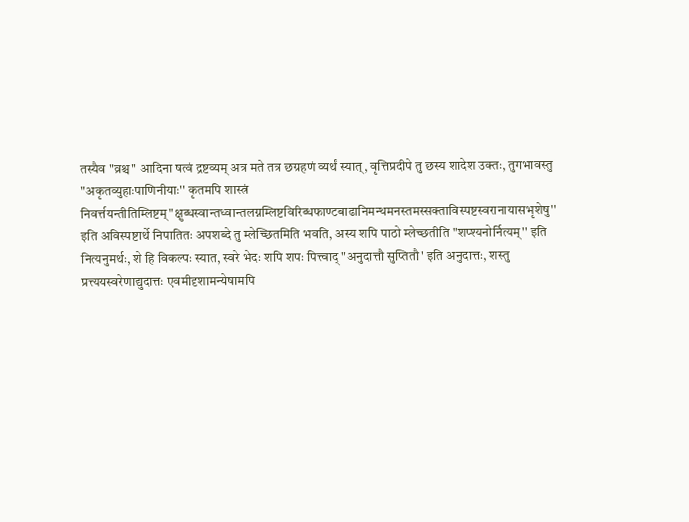तस्यैव "व्रश्च'' आदिना षत्वं द्रष्टव्यम् अत्र मते तत्र छग्रहणं व्यर्थं स्यात्, वृत्तिप्रदीपे तु छस्य शादेश उक्तः, तुगभावस्तु "अकृतव्युहाःपाणिनीयाः'' कृतमपि शास्त्रं निवर्त्तयन्तीतिम्लिष्टम्"क्षुब्धस्वान्तध्वान्तलग्नम्लिष्टविरिब्धफाण्टबाढानिमन्थमनस्तमस्सक्ताविस्पष्टस्वरानायासभृशेषु'' इति अविस्पष्टार्थे निपातितः अपशब्दे तु म्लेच्छितमिति भवति, अस्य शपि पाठो म्लेच्छतीति "शप्श्यनोर्नित्यम्'' इति नित्यनुमर्थः, शे हि विकल्पः स्यात, स्वरे भेदः शपि शपः पित्त्वाद् "अनुदात्तौ सुप्तितौ' इति अनुदात्तः, शस्तु प्रत्त्ययस्वरेणाद्युदात्तः एवमीदृशामन्येषामपि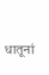धातूनां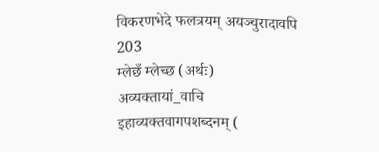विकरणभेदे फलत्रयम् अयञ्चुरादावपि 203
म्लेछँ म्लेच्छ (अर्थः) अव्यक्तायां_वाचि
इहाव्यक्तवागपशब्दनम् (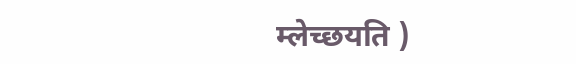म्लेच्छयति )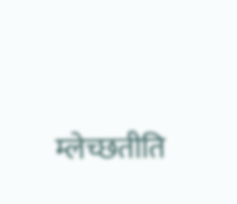म्लेच्छतीति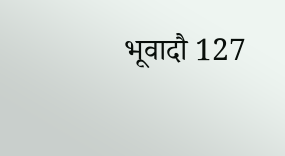भूवादौ 127